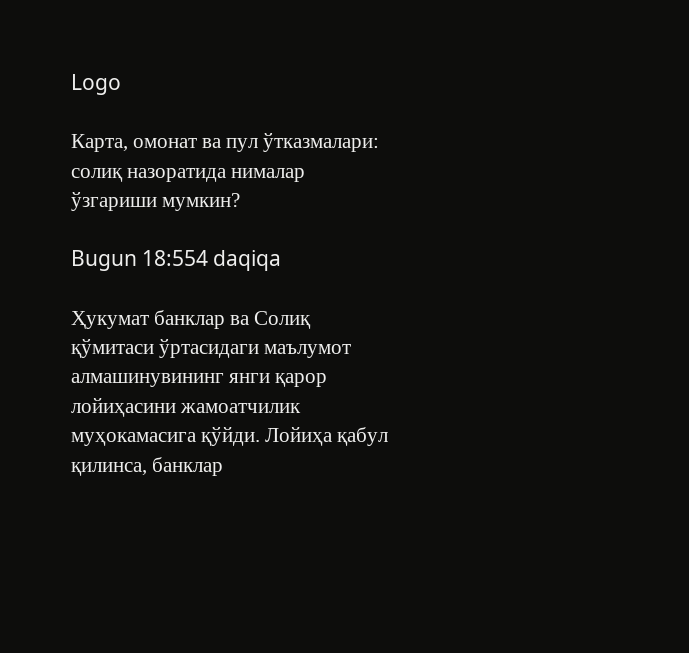Logo

Карта, омонат ва пул ўтказмалари: солиқ назоратида нималар ўзгариши мумкин?

Bugun 18:554 daqiqa

Ҳукумат банклар ва Солиқ қўмитаси ўртасидаги маълумот алмашинувининг янги қарор лойиҳасини жамоатчилик муҳокамасига қўйди. Лойиҳа қабул қилинса, банклар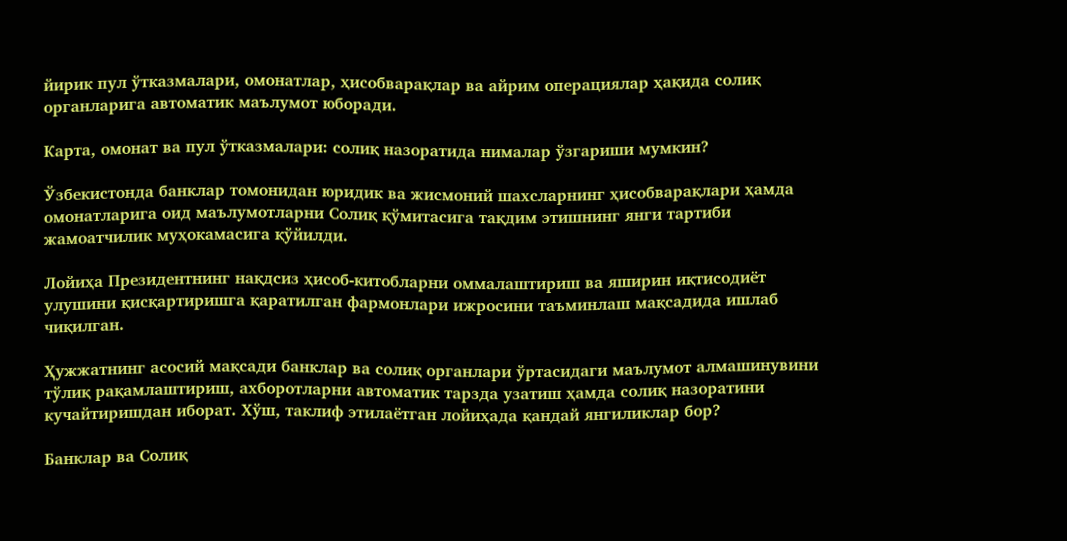йирик пул ўтказмалари, омонатлар, ҳисобварақлар ва айрим операциялар ҳақида солиқ органларига автоматик маълумот юборади.

Карта, омонат ва пул ўтказмалари: солиқ назоратида нималар ўзгариши мумкин?

Ўзбекистонда банклар томонидан юридик ва жисмоний шахсларнинг ҳисобварақлари ҳамда омонатларига оид маълумотларни Солиқ қўмитасига тақдим этишнинг янги тартиби жамоатчилик муҳокамасига қўйилди.

Лойиҳа Президентнинг нақдсиз ҳисоб-китобларни оммалаштириш ва яширин иқтисодиёт улушини қисқартиришга қаратилган фармонлари ижросини таъминлаш мақсадида ишлаб чиқилган.

Ҳужжатнинг асосий мақсади банклар ва солиқ органлари ўртасидаги маълумот алмашинувини тўлиқ рақамлаштириш, ахборотларни автоматик тарзда узатиш ҳамда солиқ назоратини кучайтиришдан иборат. Хўш, таклиф этилаётган лойиҳада қандай янгиликлар бор?

Банклар ва Солиқ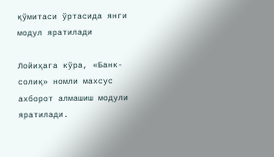қўмитаси ўртасида янги модул яратилади

Лойиҳага кўра, «Банк-солиқ» номли махсус ахборот алмашиш модули яратилади.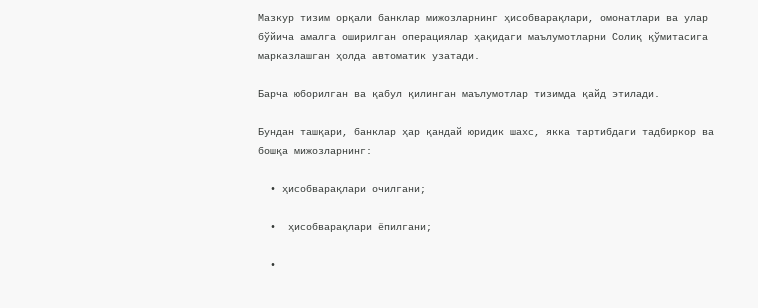Мазкур тизим орқали банклар мижозларнинг ҳисобварақлари, омонатлари ва улар бўйича амалга оширилган операциялар ҳақидаги маълумотларни Солиқ қўмитасига марказлашган ҳолда автоматик узатади.

Барча юборилган ва қабул қилинган маълумотлар тизимда қайд этилади.

Бундан ташқари, банклар ҳар қандай юридик шахс, якка тартибдаги тадбиркор ва бошқа мижозларнинг:

  • ҳисобварақлари очилгани;

  •  ҳисобварақлари ёпилгани;

  •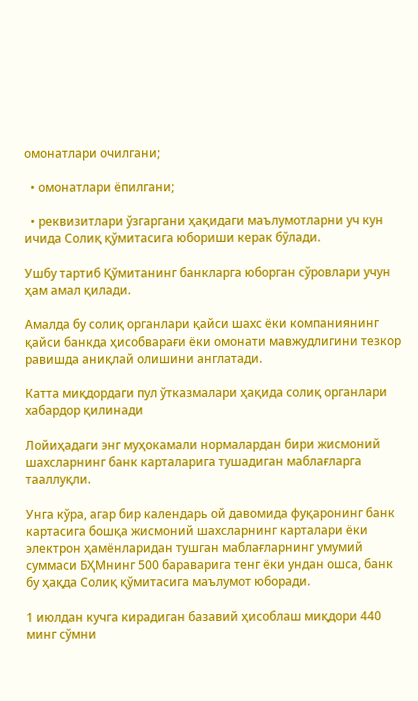омонатлари очилгани;

  • омонатлари ёпилгани;

  • реквизитлари ўзгаргани ҳақидаги маълумотларни уч кун ичида Солиқ қўмитасига юбориши керак бўлади.

Ушбу тартиб Қўмитанинг банкларга юборган сўровлари учун ҳам амал қилади.

Амалда бу солиқ органлари қайси шахс ёки компаниянинг қайси банкда ҳисобварағи ёки омонати мавжудлигини тезкор равишда аниқлай олишини англатади.

Катта миқдордаги пул ўтказмалари ҳақида солиқ органлари хабардор қилинади

Лойиҳадаги энг муҳокамали нормалардан бири жисмоний шахсларнинг банк карталарига тушадиган маблағларга тааллуқли.

Унга кўра, агар бир календарь ой давомида фуқаронинг банк картасига бошқа жисмоний шахсларнинг карталари ёки электрон ҳамёнларидан тушган маблағларнинг умумий суммаси БҲМнинг 500 бараварига тенг ёки ундан ошса, банк бу ҳақда Солиқ қўмитасига маълумот юборади.

1 июлдан кучга кирадиган базавий ҳисоблаш миқдори 440 минг сўмни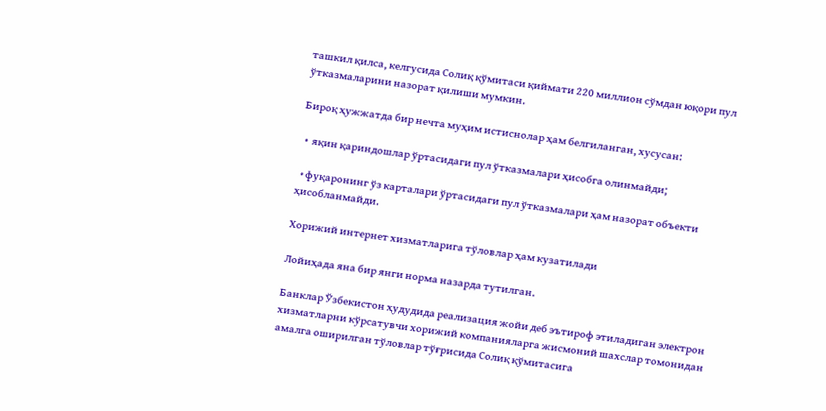ташкил қилса, келгусида Солиқ қўмитаси қиймати 220 миллион сўмдан юқори пул ўтказмаларини назорат қилиши мумкин.

Бироқ ҳужжатда бир нечта муҳим истиснолар ҳам белгиланган, хусусан:

  •  яқин қариндошлар ўртасидаги пул ўтказмалари ҳисобга олинмайди;

  • фуқаронинг ўз карталари ўртасидаги пул ўтказмалари ҳам назорат объекти ҳисобланмайди.

Хорижий интернет хизматларига тўловлар ҳам кузатилади

Лойиҳада яна бир янги норма назарда тутилган.

Банклар Ўзбекистон ҳудудида реализация жойи деб эътироф этиладиган электрон хизматларни кўрсатувчи хорижий компанияларга жисмоний шахслар томонидан амалга оширилган тўловлар тўғрисида Солиқ қўмитасига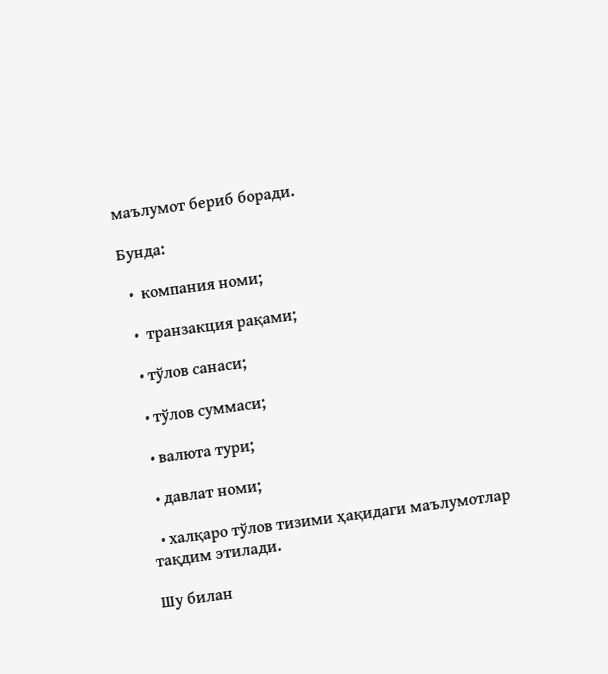маълумот бериб боради.

Бунда:

  •  компания номи;

  •  транзакция рақами;

  • тўлов санаси;

  • тўлов суммаси;

  • валюта тури;

  • давлат номи;

  • халқаро тўлов тизими ҳақидаги маълумотлар тақдим этилади.

Шу билан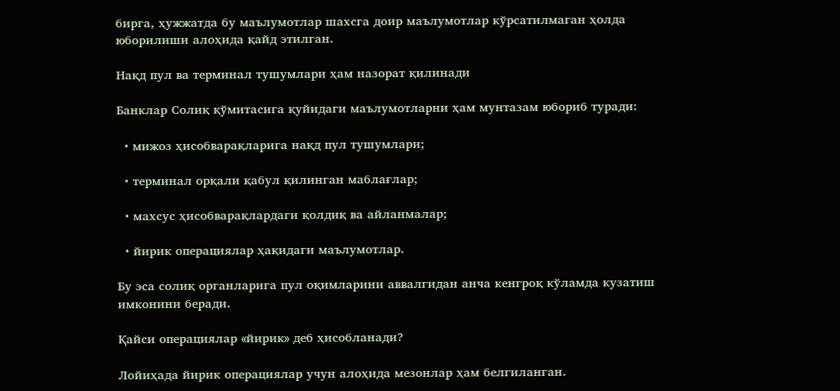бирга, ҳужжатда бу маълумотлар шахсга доир маълумотлар кўрсатилмаган ҳолда юборилиши алоҳида қайд этилган.

Нақд пул ва терминал тушумлари ҳам назорат қилинади

Банклар Солиқ қўмитасига қуйидаги маълумотларни ҳам мунтазам юбориб туради:

  • мижоз ҳисобварақларига нақд пул тушумлари;

  • терминал орқали қабул қилинган маблағлар;

  • махсус ҳисобварақлардаги қолдиқ ва айланмалар;

  • йирик операциялар ҳақидаги маълумотлар.

Бу эса солиқ органларига пул оқимларини аввалгидан анча кенгроқ кўламда кузатиш имконини беради.

Қайси операциялар «йирик» деб ҳисобланади?

Лойиҳада йирик операциялар учун алоҳида мезонлар ҳам белгиланган.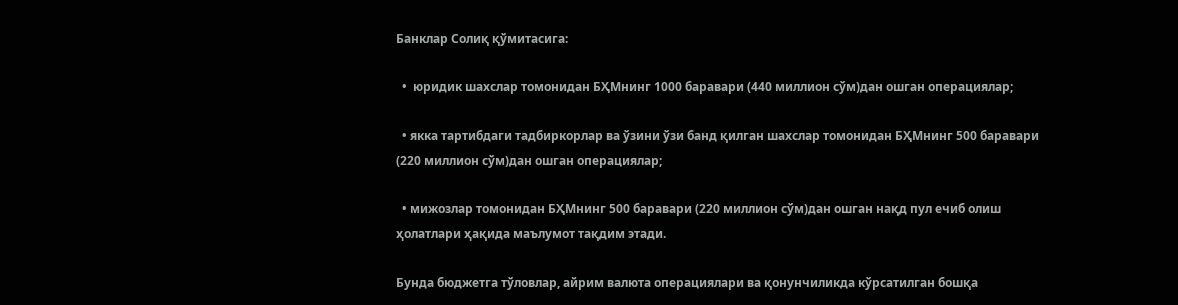Банклар Солиқ қўмитасига:

  •  юридик шахслар томонидан БҲМнинг 1000 баравари (440 миллион сўм)дан ошган операциялар;

  • якка тартибдаги тадбиркорлар ва ўзини ўзи банд қилган шахслар томонидан БҲМнинг 500 баравари (220 миллион сўм)дан ошган операциялар;

  • мижозлар томонидан БҲМнинг 500 баравари (220 миллион сўм)дан ошган нақд пул ечиб олиш ҳолатлари ҳақида маълумот тақдим этади.

Бунда бюджетга тўловлар, айрим валюта операциялари ва қонунчиликда кўрсатилган бошқа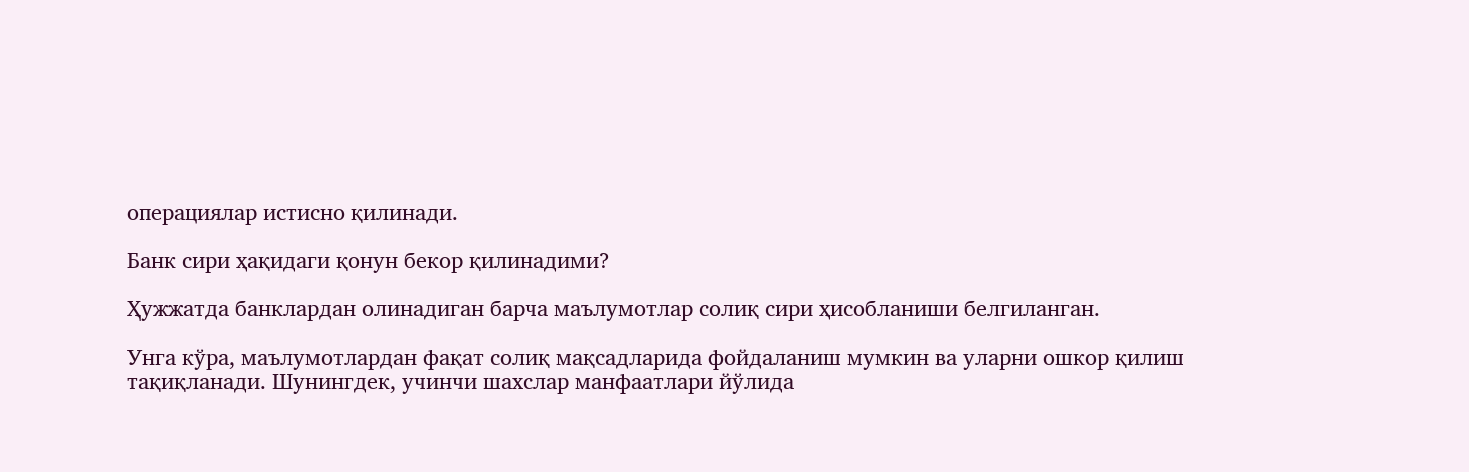операциялар истисно қилинади.

Банк сири ҳақидаги қонун бекор қилинадими?

Ҳужжатда банклардан олинадиган барча маълумотлар солиқ сири ҳисобланиши белгиланган.

Унга кўра, маълумотлардан фақат солиқ мақсадларида фойдаланиш мумкин ва уларни ошкор қилиш тақиқланади. Шунингдек, учинчи шахслар манфаатлари йўлида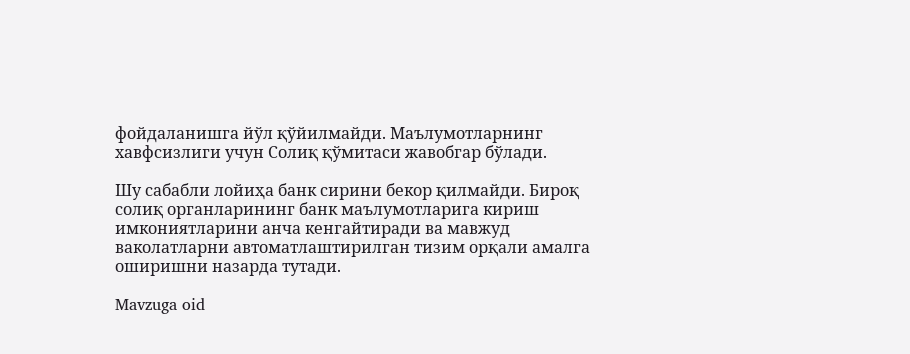фойдаланишга йўл қўйилмайди. Маълумотларнинг хавфсизлиги учун Солиқ қўмитаси жавобгар бўлади.

Шу сабабли лойиҳа банк сирини бекор қилмайди. Бироқ солиқ органларининг банк маълумотларига кириш имкониятларини анча кенгайтиради ва мавжуд ваколатларни автоматлаштирилган тизим орқали амалга оширишни назарда тутади.

Mavzuga oid